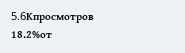5.6Kпросмотров
18.2%от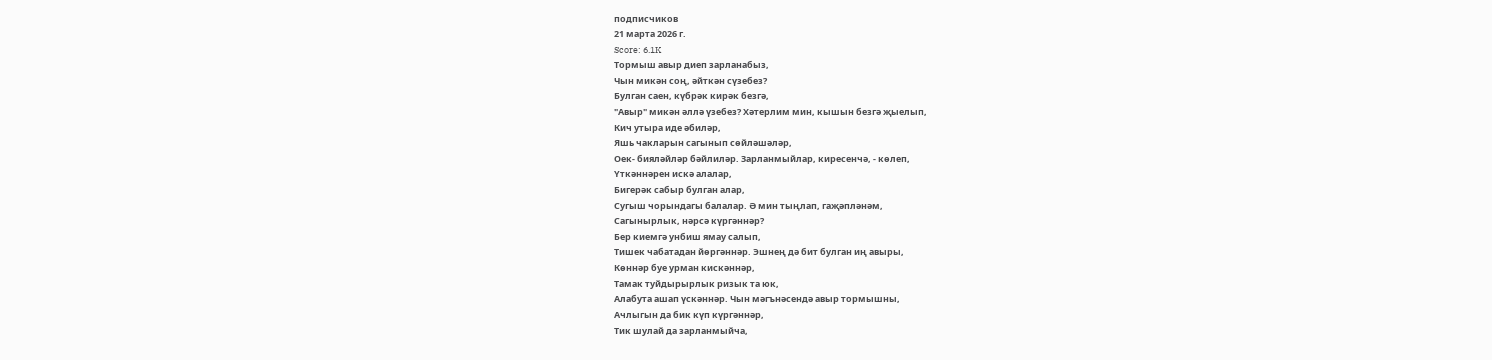подписчиков
21 марта 2026 г.
Score: 6.1K
Тормыш авыр диеп зарланабыз,
Чын микән соң, әйткән сүзебез?
Булган саен, күбрәк кирәк безгә,
"Авыр" микән әллә үзебез? Хәтерлим мин, кышын безгә җыелып,
Кич утыра иде әбиләр,
Яшь чакларын сагынып сөйләшәләр,
Оек- бияләйләр бәйлиләр. Зарланмыйлар, киресенчә, - көлеп,
Үткәннәрен искә алалар,
Бигерәк сабыр булган алар,
Сугыш чорындагы балалар. Ә мин тыңлап, гаҗәпләнәм,
Сагынырлык, нәрсә күргәннәр?
Бер киемгә унбиш ямау салып,
Тишек чабатадан йөргәннәр. Эшнең дә бит булган иң авыры,
Көннәр буе урман кискәннәр,
Тамак туйдырырлык ризык та юк,
Алабута ашап үскәннәр. Чын мәгънәсендә авыр тормышны,
Ачлыгын да бик күп күргәннәр,
Тик шулай да зарланмыйча,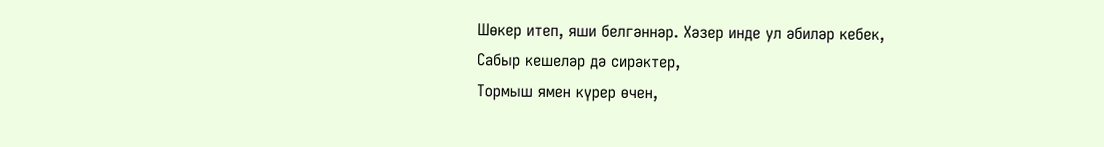Шөкер итеп, яши белгәннәр. Хәзер инде ул әбиләр кебек,
Сабыр кешеләр дә сирәктер,
Тормыш ямен күрер өчен,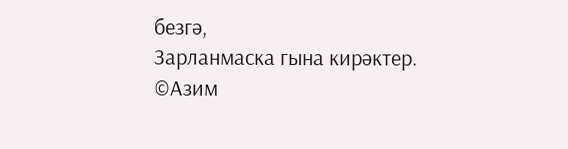безгә,
Зарланмаска гына кирәктер. ©Азим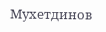Мухетдинов